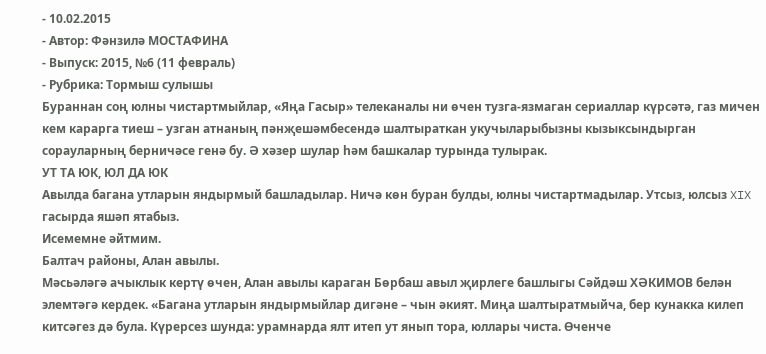- 10.02.2015
- Автор: Фәнзилә МОСТАФИНА
- Выпуск: 2015, №6 (11 февраль)
- Рубрика: Тормыш сулышы
Бураннан соң юлны чистартмыйлар, «Яңа Гасыр» телеканалы ни өчен тузга-язмаган сериаллар күрсәтә, газ мичен кем карарга тиеш – узган атнаның пәнҗешәмбесендә шалтыраткан укучыларыбызны кызыксындырган сорауларның берничәсе генә бу. Ә хәзер шулар һәм башкалар турында тулырак.
УТ ТА ЮК, ЮЛ ДА ЮК
Авылда багана утларын яндырмый башладылар. Ничә көн буран булды, юлны чистартмадылар. Утсыз, юлсыз XIX гасырда яшәп ятабыз.
Исемемне әйтмим.
Балтач районы, Алан авылы.
Мәсьәләгә ачыклык кертү өчен, Алан авылы караган Бөрбаш авыл җирлеге башлыгы Сәйдәш ХӘКИМОВ белән элемтәгә кердек. «Багана утларын яндырмыйлар дигәне – чын әкият. Миңа шалтыратмыйча, бер кунакка килеп китсәгез дә була. Күрерсез шунда: урамнарда ялт итеп ут янып тора, юллары чиста. Өченче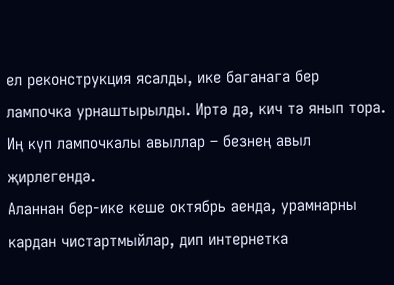ел реконструкция ясалды, ике баганага бер лампочка урнаштырылды. Иртә дә, кич тә янып тора. Иң күп лампочкалы авыллар – безнең авыл җирлегендә.
Аланнан бер-ике кеше октябрь аенда, урамнарны кардан чистартмыйлар, дип интернетка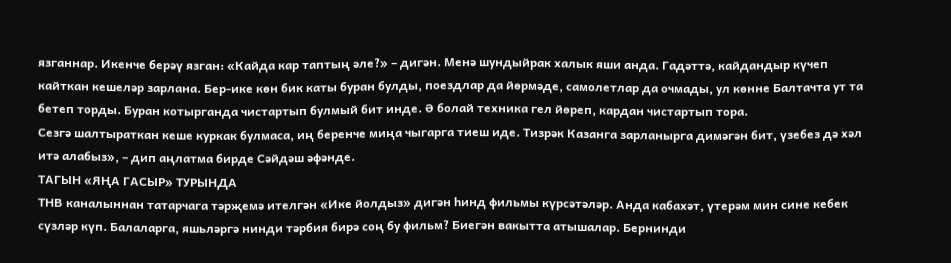язганнар. Икенче берәү язган: «Кайда кар таптың әле?» – дигән. Менә шундыйрак халык яши анда. Гадәттә, кайдандыр күчеп кайткан кешеләр зарлана. Бер-ике көн бик каты буран булды, поездлар да йөрмәде, самолетлар да очмады, ул көнне Балтачта ут та бетеп торды. Буран котырганда чистартып булмый бит инде. Ә болай техника гел йөреп, кардан чистартып тора.
Сезгә шалтыраткан кеше куркак булмаса, иң беренче миңа чыгарга тиеш иде. Тизрәк Казанга зарланырга димәгән бит, үзебез дә хәл итә алабыз», – дип аңлатма бирде Сәйдәш әфәнде.
ТАГЫН «ЯҢА ГАСЫР» ТУРЫНДА
ТНВ каналыннан татарчага тәрҗемә ителгән «Ике йолдыз» дигән һинд фильмы күрсәтәләр. Анда кабахәт, үтерәм мин сине кебек сүзләр күп. Балаларга, яшьләргә нинди тәрбия бирә соң бу фильм? Биегән вакытта атышалар. Бернинди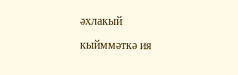әхлакый кыйммәткә ия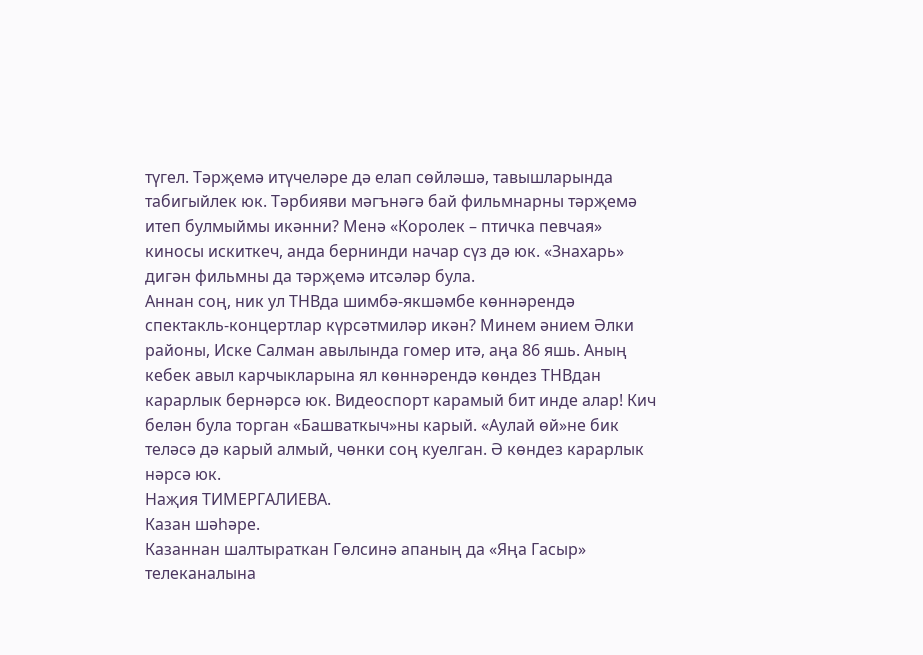түгел. Тәрҗемә итүчеләре дә елап сөйләшә, тавышларында табигыйлек юк. Тәрбияви мәгънәгә бай фильмнарны тәрҗемә итеп булмыймы икәнни? Менә «Королек – птичка певчая» киносы искиткеч, анда бернинди начар сүз дә юк. «Знахарь» дигән фильмны да тәрҗемә итсәләр була.
Аннан соң, ник ул ТНВда шимбә-якшәмбе көннәрендә спектакль-концертлар күрсәтмиләр икән? Минем әнием Әлки районы, Иске Салман авылында гомер итә, аңа 86 яшь. Аның кебек авыл карчыкларына ял көннәрендә көндез ТНВдан карарлык бернәрсә юк. Видеоспорт карамый бит инде алар! Кич белән була торган «Башваткыч»ны карый. «Аулай өй»не бик теләсә дә карый алмый, чөнки соң куелган. Ә көндез карарлык нәрсә юк.
Наҗия ТИМЕРГАЛИЕВА.
Казан шәһәре.
Казаннан шалтыраткан Гөлсинә апаның да «Яңа Гасыр» телеканалына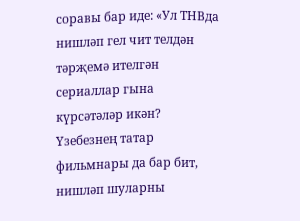соравы бар иде: «Ул ТНВда нишләп гел чит телдән тәрҗемә ителгән сериаллар гына күрсәтәләр икән? Үзебезнең татар фильмнары да бар бит, нишләп шуларны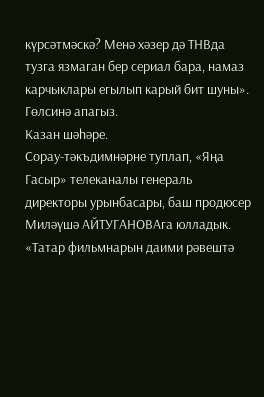күрсәтмәскә? Менә хәзер дә ТНВда тузга язмаган бер сериал бара, намаз карчыклары егылып карый бит шуны».
Гөлсинә апагыз.
Казан шәһәре.
Сорау-тәкъдимнәрне туплап, «Яңа Гасыр» телеканалы генераль директоры урынбасары, баш продюсер Миләүшә АЙТУГАНОВАга юлладык. «Татар фильмнарын даими рәвештә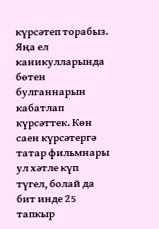күрсәтеп торабыз. Яңа ел каникулларында бөтен булганнарын кабатлап күрсәттек. Көн саен күрсәтергә татар фильмнары ул хәтле күп түгел, болай да бит инде 25 тапкыр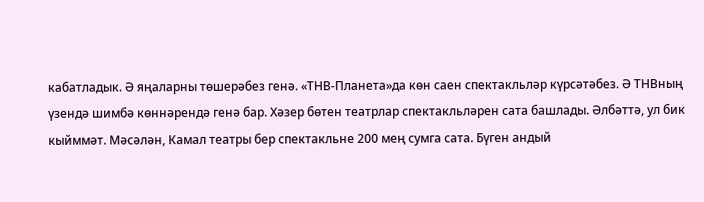кабатладык. Ә яңаларны төшерәбез генә. «ТНВ-Планета»да көн саен спектакльләр күрсәтәбез. Ә ТНВның үзендә шимбә көннәрендә генә бар. Хәзер бөтен театрлар спектакльләрен сата башлады. Әлбәттә, ул бик кыйммәт. Мәсәлән, Камал театры бер спектакльне 200 мең сумга сата. Бүген андый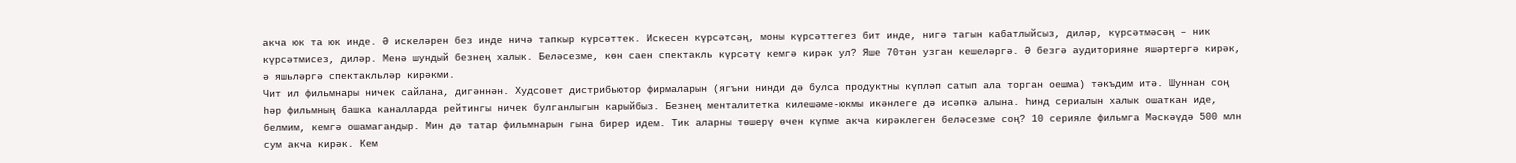акча юк та юк инде. Ә искеләрен без инде ничә тапкыр күрсәттек. Искесен күрсәтсәң, моны күрсәттегез бит инде, нигә тагын кабатлыйсыз, диләр, күрсәтмәсәң – ник күрсәтмисез, диләр. Менә шундый безнең халык. Беләсезме, көн саен спектакль күрсәтү кемгә кирәк ул? Яше 70тән узган кешеләргә. Ә безгә аудиторияне яшәртергә кирәк, ә яшьләргә спектакльләр кирәкми.
Чит ил фильмнары ничек сайлана, дигәннән. Худсовет дистрибьютор фирмаларын (ягъни нинди дә булса продуктны күпләп сатып ала торган оешма) тәкъдим итә. Шуннан соң һәр фильмның башка каналларда рейтингы ничек булганлыгын карыйбыз. Безнең менталитетка килешәме-юкмы икәнлеге дә исәпкә алына. Һинд сериалын халык ошаткан иде, белмим, кемгә ошамагандыр. Мин дә татар фильмнарын гына бирер идем. Тик аларны төшерү өчен күпме акча кирәклеген беләсезме соң? 10 серияле фильмга Мәскәүдә 500 млн сум акча кирәк. Кем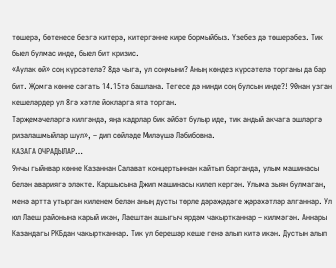төшерә, бөтенесе безгә китерә, китергәнне кире бормыйбыз. Үзебез дә төшерәбез. Тик быел булмас инде, быел бит кризис.
«Аулак өй» соң күрсәтелә? 8дә чыга, ул соңмыни? Аның көндез күрсәтелә торганы да бар бит. Җомга көнне сәгать 14.15тә башлана. Тегесе дә нинди соң булсын инде?! 90нан узган кешеләрдер ул 8гә хәтле йокларга ята торган.
Тәрҗемәчеләргә килгәндә, яңа кадрлар бик әйбәт булыр иде, тик андый акчага эшләргә ризалашмыйлар шул», – дип сөйләде Миләүшә Ләбибовна.
КАЗАГА ОЧРАДЫЛАР…
9нчы гыйнвар көнне Казаннан Салават концертыннан кайтып барганда, улым машинасы белән авариягә эләкте. Каршысына Джип машинасы килеп кергән. Улыма зыян булмаган, менә артта утырган киленем белән аның дусты төрле дәрәҗәдәге җәрәхәтләр алганнар. Ул юл Лаеш районына карый икән, Лаештан ашыгыч ярдәм чакыртканнар – килмәгән. Аннары Казандагы РКБдан чакыртканнар. Тик ул берешәр кеше генә алып китә икән. Дустын алып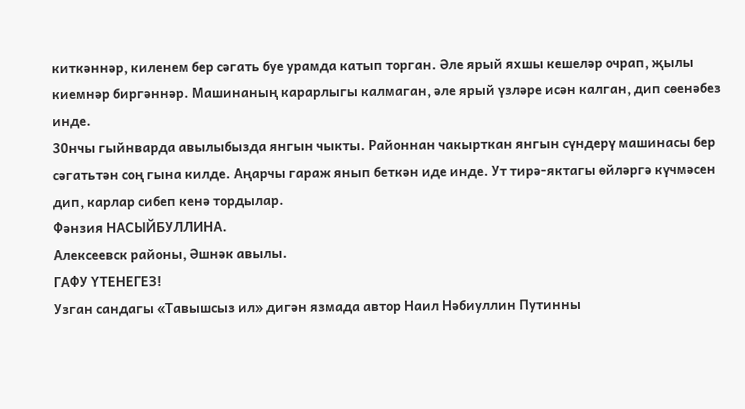киткәннәр, киленем бер сәгать буе урамда катып торган. Әле ярый яхшы кешеләр очрап, җылы киемнәр биргәннәр. Машинаның карарлыгы калмаган, әле ярый үзләре исән калган, дип сөенәбез инде.
30нчы гыйнварда авылыбызда янгын чыкты. Районнан чакырткан янгын сүндерү машинасы бер сәгатьтән соң гына килде. Аңарчы гараж янып беткән иде инде. Ут тирә-яктагы өйләргә күчмәсен дип, карлар сибеп кенә тордылар.
Фәнзия НАСЫЙБУЛЛИНА.
Алексеевск районы, Әшнәк авылы.
ГАФУ ҮТЕНЕГЕЗ!
Узган сандагы «Тавышсыз ил» дигән язмада автор Наил Нәбиуллин Путинны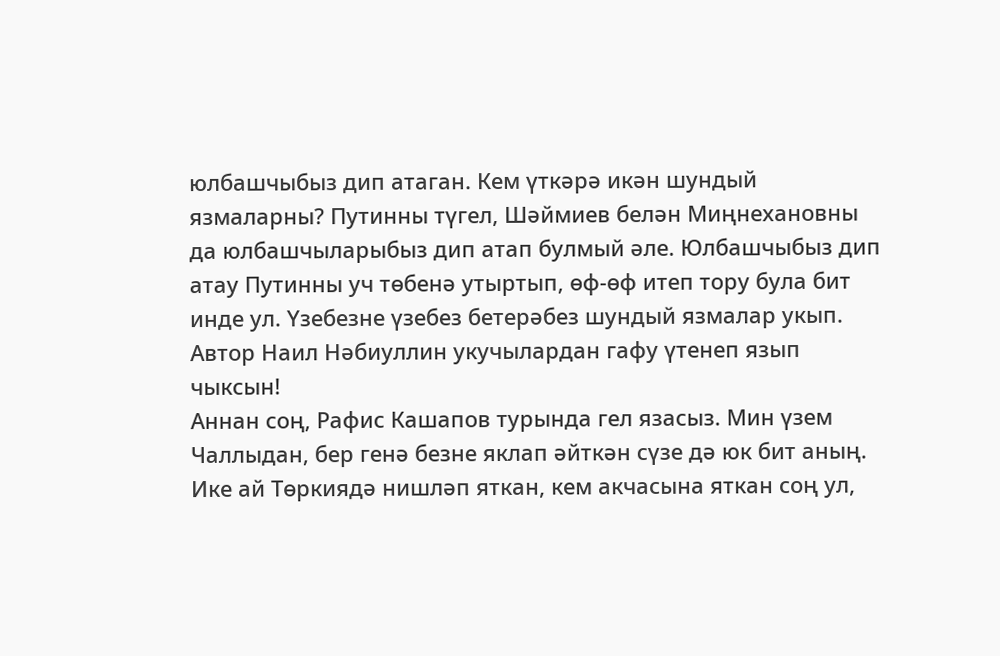юлбашчыбыз дип атаган. Кем үткәрә икән шундый язмаларны? Путинны түгел, Шәймиев белән Миңнехановны да юлбашчыларыбыз дип атап булмый әле. Юлбашчыбыз дип атау Путинны уч төбенә утыртып, өф-өф итеп тору була бит инде ул. Үзебезне үзебез бетерәбез шундый язмалар укып. Автор Наил Нәбиуллин укучылардан гафу үтенеп язып чыксын!
Аннан соң, Рафис Кашапов турында гел язасыз. Мин үзем Чаллыдан, бер генә безне яклап әйткән сүзе дә юк бит аның. Ике ай Төркиядә нишләп яткан, кем акчасына яткан соң ул,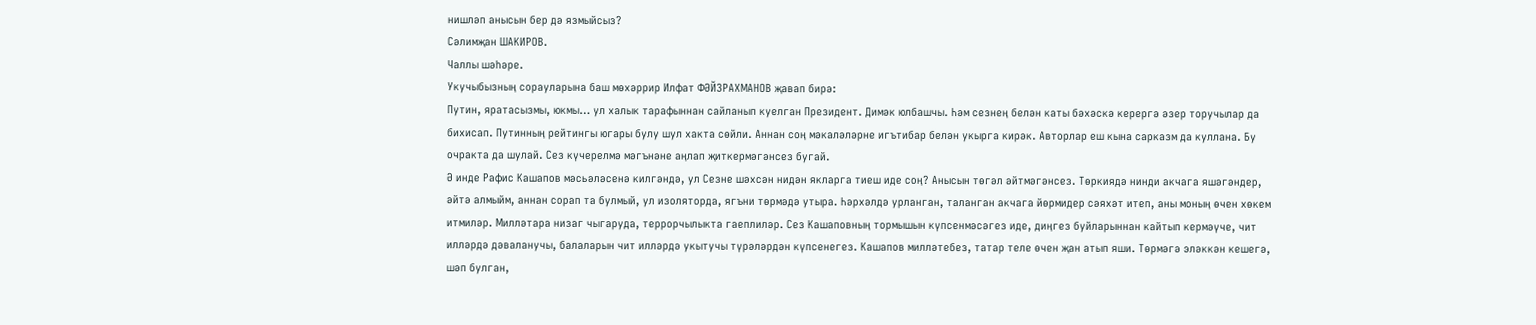нишләп анысын бер дә язмыйсыз?
Сәлимҗан ШАКИРОВ.
Чаллы шәһәре.
Укучыбызның сорауларына баш мөхәррир Илфат ФӘЙЗРАХМАНОВ җавап бирә:
Путин, яратасызмы, юкмы… ул халык тарафыннан сайланып куелган Президент. Димәк юлбашчы. Һәм сезнең белән каты бәхәскә керергә әзер торучылар да бихисап. Путинның рейтингы югары булу шул хакта сөйли. Аннан соң мәкаләләрне игътибар белән укырга кирәк. Авторлар еш кына сарказм да куллана. Бу очракта да шулай. Сез күчерелмә мәгънәне аңлап җиткермәгәнсез бугай.
Ә инде Рафис Кашапов мәсьәләсенә килгәндә, ул Сезне шәхсән нидән якларга тиеш иде соң? Анысын төгәл әйтмәгәнсез. Төркиядә нинди акчага яшәгәндер, әйтә алмыйм, аннан сорап та булмый, ул изоляторда, ягъни төрмәдә утыра. Һәрхәлдә урланган, таланган акчага йөрмидер сәяхәт итеп, аны моның өчен хөкем итмиләр. Милләтара низаг чыгаруда, террорчылыкта гаеплиләр. Сез Кашаповның тормышын күпсенмәсәгез иде, диңгез буйларыннан кайтып кермәүче, чит илләрдә дәваланучы, балаларын чит илләрдә укытучы түрәләрдән күпсенегез. Кашапов милләтебез, татар теле өчен җан атып яши. Төрмәгә эләккән кешегә, шәп булган,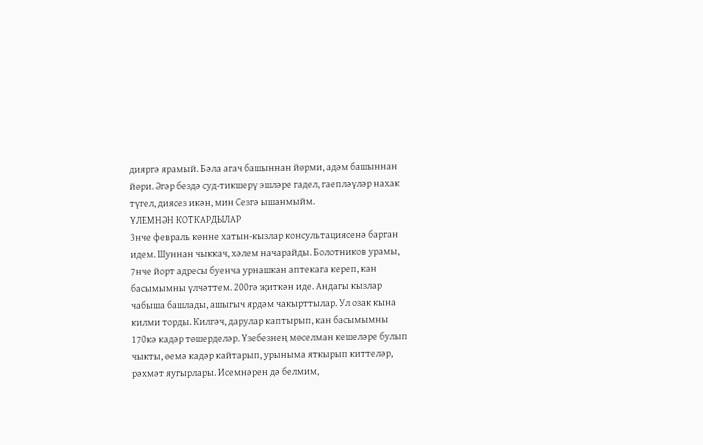дияргә ярамый. Бәла агач башыннан йөрми, адәм башыннан йөри. Әгәр бездә суд-тикшерү эшләре гадел, гаепләүләр нахак түгел, диясез икән, мин Сезгә ышанмыйм.
ҮЛЕМНӘН КОТКАРДЫЛАР
3нче февраль көнне хатын-кызлар консультациясенә барган идем. Шуннан чыккач, хәлем начарайды. Болотников урамы, 7нче йорт адресы буенча урнашкан аптекага кереп, кан басымымны үлчәттем. 200гә җиткән иде. Андагы кызлар чабыша башлады, ашыгыч ярдәм чакырттылар. Ул озак кына килми торды. Килгәч, дарулар каптырып, кан басымымны 170кә кадәр төшерделәр. Үзебезнең мөселман кешеләре булып чыкты, өемә кадәр кайтарып, урыныма яткырып киттеләр, рәхмәт яугырлары. Исемнәрен дә белмим,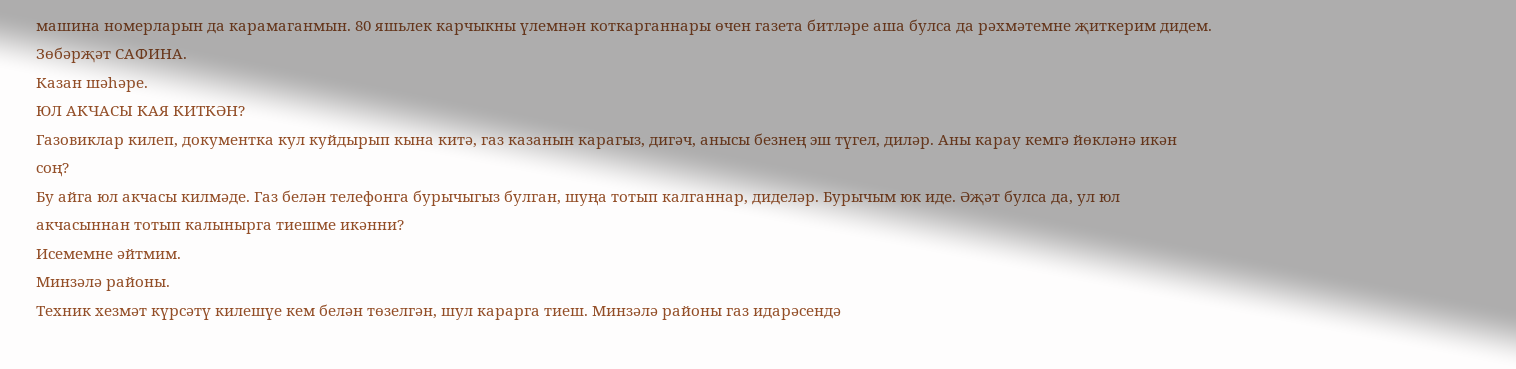машина номерларын да карамаганмын. 80 яшьлек карчыкны үлемнән коткарганнары өчен газета битләре аша булса да рәхмәтемне җиткерим дидем.
Зөбәрҗәт САФИНА.
Казан шәһәре.
ЮЛ АКЧАСЫ КАЯ КИТКӘН?
Газовиклар килеп, документка кул куйдырып кына китә, газ казанын карагыз, дигәч, анысы безнең эш түгел, диләр. Аны карау кемгә йөкләнә икән соң?
Бу айга юл акчасы килмәде. Газ белән телефонга бурычыгыз булган, шуңа тотып калганнар, диделәр. Бурычым юк иде. Әҗәт булса да, ул юл акчасыннан тотып калынырга тиешме икәнни?
Исемемне әйтмим.
Минзәлә районы.
Техник хезмәт күрсәтү килешүе кем белән төзелгән, шул карарга тиеш. Минзәлә районы газ идарәсендә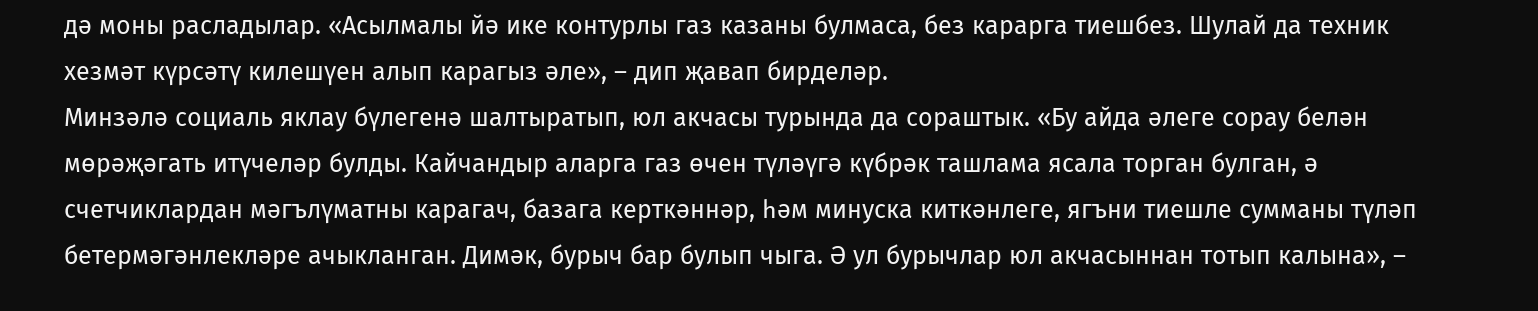дә моны расладылар. «Асылмалы йә ике контурлы газ казаны булмаса, без карарга тиешбез. Шулай да техник хезмәт күрсәтү килешүен алып карагыз әле», – дип җавап бирделәр.
Минзәлә социаль яклау бүлегенә шалтыратып, юл акчасы турында да сораштык. «Бу айда әлеге сорау белән мөрәҗәгать итүчеләр булды. Кайчандыр аларга газ өчен түләүгә күбрәк ташлама ясала торган булган, ә счетчиклардан мәгълүматны карагач, базага керткәннәр, һәм минуска киткәнлеге, ягъни тиешле сумманы түләп бетермәгәнлекләре ачыкланган. Димәк, бурыч бар булып чыга. Ә ул бурычлар юл акчасыннан тотып калына», –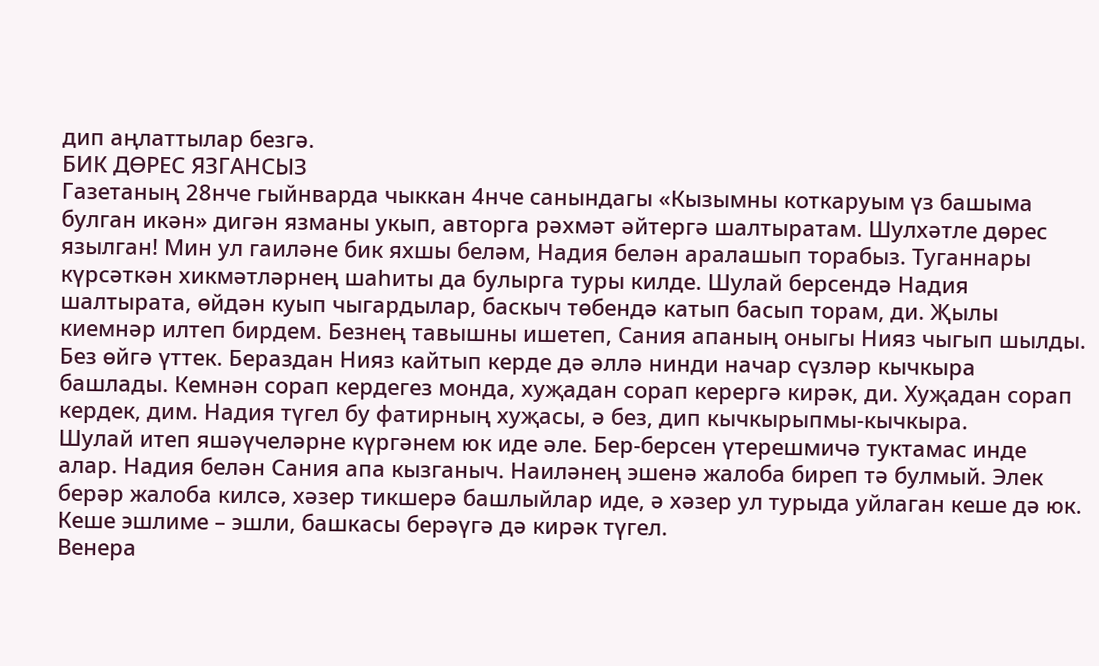дип аңлаттылар безгә.
БИК ДӨРЕС ЯЗГАНСЫЗ
Газетаның 28нче гыйнварда чыккан 4нче санындагы «Кызымны коткаруым үз башыма булган икән» дигән язманы укып, авторга рәхмәт әйтергә шалтыратам. Шулхәтле дөрес язылган! Мин ул гаиләне бик яхшы беләм, Надия белән аралашып торабыз. Туганнары күрсәткән хикмәтләрнең шаһиты да булырга туры килде. Шулай берсендә Надия шалтырата, өйдән куып чыгардылар, баскыч төбендә катып басып торам, ди. Җылы киемнәр илтеп бирдем. Безнең тавышны ишетеп, Сания апаның оныгы Нияз чыгып шылды. Без өйгә үттек. Бераздан Нияз кайтып керде дә әллә нинди начар сүзләр кычкыра башлады. Кемнән сорап кердегез монда, хуҗадан сорап керергә кирәк, ди. Хуҗадан сорап кердек, дим. Надия түгел бу фатирның хуҗасы, ә без, дип кычкырыпмы-кычкыра.
Шулай итеп яшәүчеләрне күргәнем юк иде әле. Бер-берсен үтерешмичә туктамас инде алар. Надия белән Сания апа кызганыч. Наиләнең эшенә жалоба биреп тә булмый. Элек берәр жалоба килсә, хәзер тикшерә башлыйлар иде, ә хәзер ул турыда уйлаган кеше дә юк. Кеше эшлиме – эшли, башкасы берәүгә дә кирәк түгел.
Венера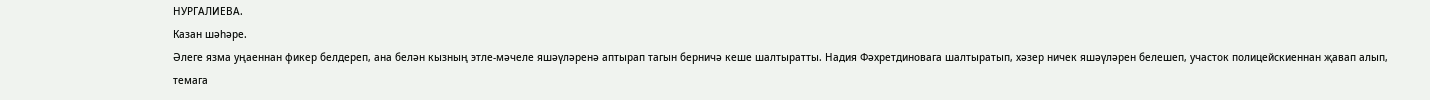НУРГАЛИЕВА.
Казан шәһәре.
Әлеге язма уңаеннан фикер белдереп, ана белән кызның этле-мәчеле яшәүләренә аптырап тагын берничә кеше шалтыратты. Надия Фәхретдиновага шалтыратып, хәзер ничек яшәүләрен белешеп, участок полицейскиеннан җавап алып, темага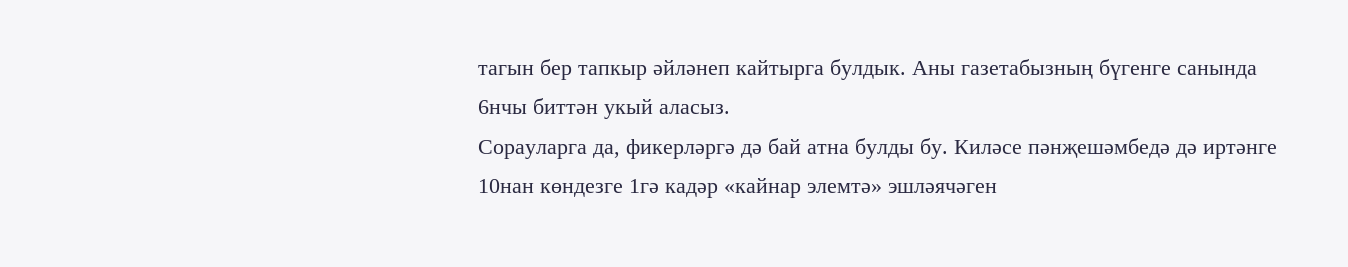тагын бер тапкыр әйләнеп кайтырга булдык. Аны газетабызның бүгенге санында 6нчы биттән укый аласыз.
Сорауларга да, фикерләргә дә бай атна булды бу. Киләсе пәнҗешәмбедә дә иртәнге 10нан көндезге 1гә кадәр «кайнар элемтә» эшләячәген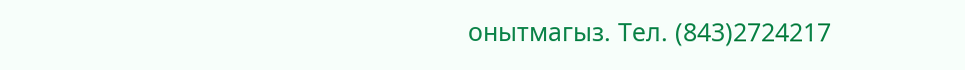онытмагыз. Тел. (843)2724217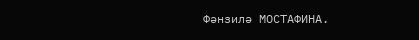Фәнзилә МОСТАФИНА.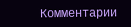Комментарии